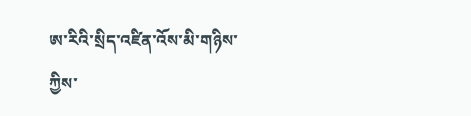ཨ་རིའི་སྲིད་འཛིན་འོས་མི་གཉིས་ཀྱིས་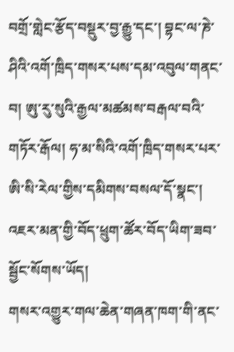བགྲོ་གླེང་རྩོད་བསྡུར་བྱ་རྒྱུ་དང་། བྷང་ལ་ཎེ་ཤིའི་འགོ་ཁྲིད་གསར་པས་དམ་འབུལ་གནང་བ། ཨུ་རུ་སུའི་རྒྱལ་མཚམས་བརྒལ་བའི་གཏོར་རྒོལ། ཧ་མ་སིའི་འགོ་ཁྲིད་གསར་པར་ཨི་སི་རེལ་གྱིས་དམིགས་བསལ་དོ་སྣང་། འཇར་མན་གྱི་བོད་ཕྲུག་ཚོར་བོད་ཡིག་ཟབ་སྦྱོང་སོགས་ཡོད།
གསར་འགྱུར་གལ་ཆེན་གཞན་ཁག་གི་ནང་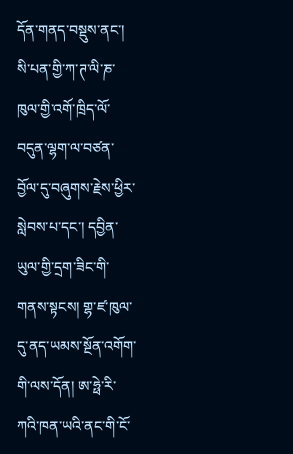དོན་གནད་བསྡུས་ནང་། སི་པན་གྱི་ཀ་ཊ་ལི་ཎ་ཁུལ་གྱི་འགོ་ཁྲིད་ལོ་བདུན་ལྷག་ལ་བཙན་བྱོལ་དུ་བཞུགས་རྗེས་ཕྱིར་སླེབས་པ་དང་། དབྱིན་ཡུལ་གྱི་དྲག་ཟིང་གི་གནས་སྟངས། གྷ་ཛ་ཁུལ་དུ་ནད་ཡམས་སྔོན་འགོག་གི་ལས་དོན། ཨ་ཧྥེ་རི་ཀའི་ཁན་ཡའི་ནང་གི་ངོ་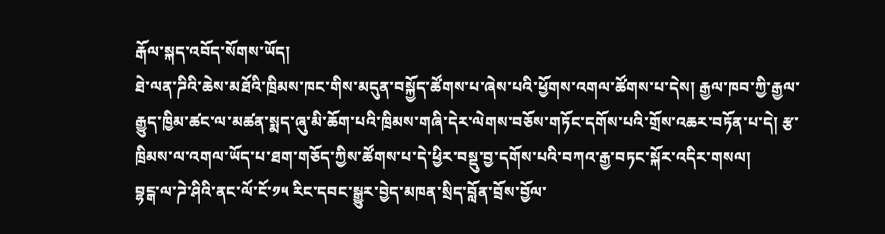རྒོལ་སྐད་འབོད་སོགས་ཡོད།
ཐེ་ལན་ཌིའི་ཆེས་མཐོའི་ཁྲིམས་ཁང་གིས་མདུན་བསྐྱོད་ཚོགས་པ་ཞེས་པའི་ཕྱོགས་འགལ་ཚོགས་པ་དེས། རྒྱལ་ཁབ་ཀྱི་རྒྱལ་རྒྱུད་ཁྱིམ་ཚང་ལ་མཚན་སྨད་ཞུ་མི་ཆོག་པའི་ཁྲིམས་གཞི་དེར་ལེགས་བཅོས་གཏོང་དགོས་པའི་གྲོས་འཆར་བཏོན་པ་དེ། རྩ་ཁྲིམས་ལ་འགལ་ཡོད་པ་ཐག་གཅོད་ཀྱིས་ཚོགས་པ་དེ་ཕྱིར་བསྡུ་བྱ་དགོས་པའི་བཀའ་རྒྱ་བཏང་སྐོར་འདིར་གསལ།
བྷངྒ་ལ་ཌེ་ཤིའི་ནང་ལོ་ངོ་༡༥ རིང་དབང་སྒྱུར་བྱེད་མཁན་སྲིད་བློན་བྲོས་བྱོལ་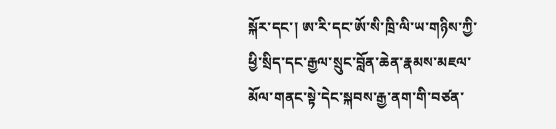སྐོར་དང་། ཨ་རི་དང་ཨོ་སི་ཁྲི་ལི་ཡ་གཉིས་ཀྱི་ཕྱི་སྲིད་དང་རྒྱལ་སྲུང་བློན་ཆེན་རྣམས་མཇལ་མོལ་གནང་སྟེ་དེང་སྐབས་རྒྱ་ནག་གི་བཙན་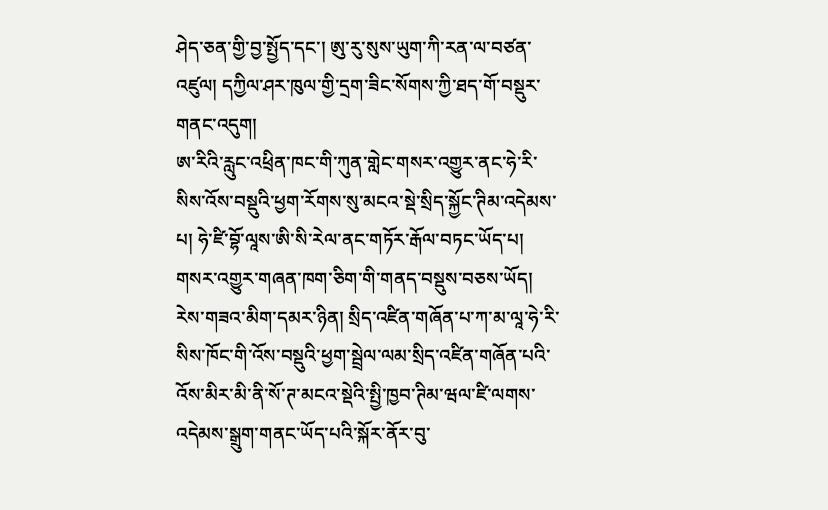ཤེད་ཅན་གྱི་བྱ་སྤྱོད་དང་། ཨུ་རུ་སུས་ཡུག་ཀི་རན་ལ་བཙན་འཛུལ། དཀྱིལ་ཤར་ཁུལ་གྱི་དྲག་ཟིང་སོགས་ཀྱི་ཐད་གོ་བསྡུར་གནང་འདུག།
ཨ་རིའི་རླུང་འཕྲིན་ཁང་གི་ཀུན་གླེང་གསར་འགྱུར་ནང་ཧེ་རི་སིས་འོས་བསྡུའི་ཕྱག་རོགས་སུ་མངའ་སྡེ་སྲིད་སྐྱོང་ཊིམ་འདེམས་པ། ཧེ་ཛི་བྷོ་ལཱས་ཨི་སི་རེལ་ནང་གཏོར་རྒོལ་བཏང་ཡོད་པ། གསར་འགྱུར་གཞན་ཁག་ཅིག་གི་གནད་བསྡུས་བཅས་ཡོད།
རེས་གཟའ་མིག་དམར་ཉིན། སྲིད་འཛིན་གཞོན་པ་ཀ་མ་ལཱ་ཧེ་རི་སིས་ཁོང་གི་འོས་བསྡུའི་ཕྱག་སྦྲེལ་ལམ་སྲིད་འཛིན་གཞོན་པའི་འོས་མིར་མི་ནི་སོ་ཊ་མངའ་སྡེའི་སྤྱི་ཁྱབ་ཊིམ་ཝལ་ཛི་ལགས་འདེམས་སྒྲུག་གནང་ཡོད་པའི་སྐོར་ནོར་བུ་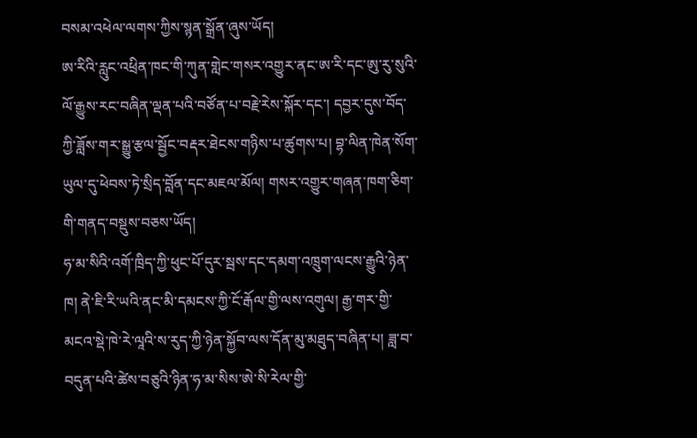བསམ་འཕེལ་ལགས་ཀྱིས་སྙན་སྒྲོན་ཞུས་ཡོད།
ཨ་རིའི་རླུང་འཕྲིན་ཁང་གི་ཀུན་གླེང་གསར་འགྱུར་ནང་ཨ་རི་དང་ཨུ་རུ་སུའི་ལོ་རྒྱུས་རང་བཞིན་ལྡན་པའི་བཙོན་པ་བརྗེ་རེས་སྐོར་དང་། དབྱར་དུས་བོད་ཀྱི་ཟློས་གར་སྒྱུ་རྩལ་སྦྱོང་བརྡར་ཐེངས་གཉིས་པ་ཚུགས་པ། བྷ་ལིན་ཁེན་སོག་ཡུལ་དུ་ཕེབས་ཏེ་སྲིད་བློན་དང་མཇལ་མོལ། གསར་འགྱུར་གཞན་ཁག་ཅིག་གི་གནད་བསྡུས་བཅས་ཡོད།
ཧ་མ་སིའི་འགོ་ཁྲིད་ཀྱི་ཕུང་པོ་དུར་སྦས་དང་དམག་འཁྲུག་ལངས་རྒྱུའི་ཉེན་ཁ། ནེ་ཇི་རི་ཡའི་ནང་མི་དམངས་ཀྱི་ངོ་རྒོལ་གྱི་ལས་འགུལ། རྒྱ་གར་གྱི་མངའ་སྡེ་ཁེ་རེ་ལཱའི་ས་རུད་ཀྱི་ཉེན་སྐྱོབ་ལས་དོན་མུ་མཐུད་བཞིན་པ། ཟླ་བ་བདུན་པའི་ཚེས་བཅུའི་ཉིན་ཧ་མ་སིས་ཨེ་སི་རེལ་གྱི་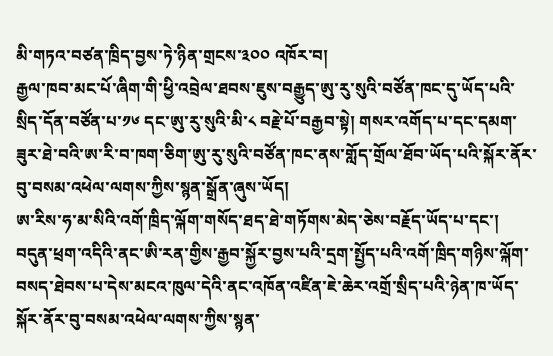མི་གཏའ་བཙན་ཁྲིད་བྱས་ཏེ་ཉིན་གྲངས་༣༠༠ འཁོར་བ།
རྒྱལ་ཁབ་མང་པོ་ཞིག་གི་ཕྱི་འབྲེལ་ཐབས་ཇུས་བརྒྱུད་ཨུ་རུ་སུའི་བཙོན་ཁང་དུ་ཡོད་པའི་སྲིད་དོན་བཙོན་པ་༡༦ དང་ཨུ་རུ་སུའི་མི་༨ བརྗེ་པོ་བརྒྱབ་སྟེ། གསར་འགོད་པ་དང་དམག་ཟུར་ཐེ་བའི་ཨ་རི་བ་ཁག་ཅིག་ཨུ་རུ་སུའི་བཙོན་ཁང་ནས་གློད་གྲོལ་ཐོབ་ཡོད་པའི་སྐོར་ནོར་བུ་བསམ་འཕེལ་ལགས་ཀྱིས་སྙན་སྒྲོན་ཞུས་ཡོད།
ཨ་རིས་ཧ་མ་སིའི་འགོ་ཁྲིད་ལྐོག་གསོད་ཐད་ཐེ་གཏོགས་མེད་ཅེས་བརྗོད་ཡོད་པ་དང་། བདུན་ཕྲག་འདིའི་ནང་ཨི་རན་གྱིས་རྒྱབ་སྐྱོར་བྱས་པའི་དྲག་སྤྱོད་པའི་འགོ་ཁྲིད་གཉིས་ལྐོག་བསད་ཐེབས་པ་དེས་མངའ་ཁུལ་དེའི་ནང་འཁོན་འཛིན་ཇེ་ཆེར་འགྲོ་སྲིད་པའི་ཉེན་ཁ་ཡོད་སྐོར་ནོར་བུ་བསམ་འཕེལ་ལགས་ཀྱིས་སྙན་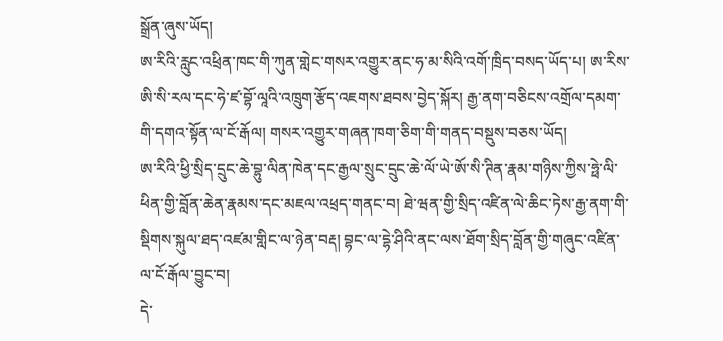སྒྲོན་ཞུས་ཡོད།
ཨ་རིའི་རླུང་འཕྲིན་ཁང་གི་ཀུན་གླེང་གསར་འགྱུར་ནང་ཧ་མ་སིའི་འགོ་ཁྲིད་བསད་ཡོད་པ། ཨ་རིས་ཨི་སི་རལ་དང་ཧེ་ཛ་བྷོ་ལཱའི་འཁྲུག་རྩོད་འཇགས་ཐབས་བྱེད་སྐོར། རྒྱ་ནག་བཅིངས་འགྲོལ་དམག་གི་དགའ་སྟོན་ལ་ངོ་རྒོལ། གསར་འགྱུར་གཞན་ཁག་ཅིག་གི་གནད་བསྡུས་བཅས་ཡོད།
ཨ་རིའི་ཕྱི་སྲིད་དྲུང་ཆེ་བྷུ་ལིན་ཁེན་དང་རྒྱལ་སྲུང་དྲུང་ཆེ་ལོ་ཡེ་ཨོ་སི་ཊིན་རྣམ་གཉིས་ཀྱིས་ཧྥེ་ལི་ཕིན་གྱི་བློན་ཆེན་རྣམས་དང་མཇལ་འཕྲད་གནང་བ། ཐེ་ཝན་གྱི་སྲིད་འཛིན་ལེ་ཆིང་ཏེས་རྒྱ་ནག་གི་སྡིགས་སྐུལ་ཐད་འཛམ་གླིང་ལ་ཉེན་བརྡ། བྷང་ལ་དྷེ་ཤིའི་ནང་ལས་ཐོག་སྲིད་བློན་གྱི་གཞུང་འཛིན་ལ་ངོ་རྒོལ་བྱུང་བ།
དེ་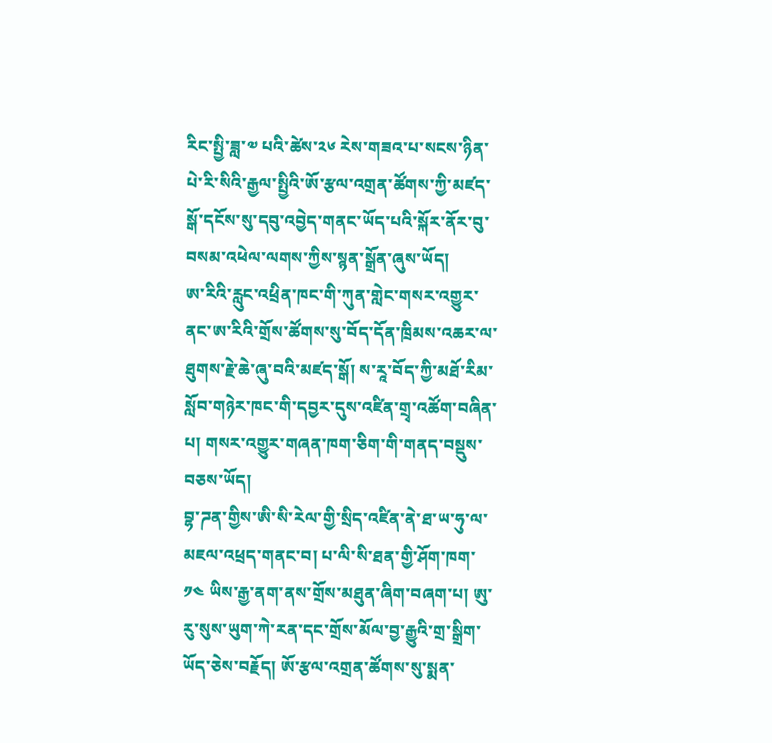རིང་སྤྱི་ཟླ་༧ པའི་ཚེས་༢༦ རེས་གཟའ་པ་སངས་ཉིན་པེ་རི་སིའི་རྒྱལ་སྤྱིའི་ཨོ་རྩལ་འགྲན་ཚོགས་ཀྱི་མཛད་སྒོ་དངོས་སུ་དབུ་འབྱེད་གནང་ཡོད་པའི་སྐོར་ནོར་བུ་བསམ་འཕེལ་ལགས་ཀྱིས་སྙན་སྒྲོན་ཞུས་ཡོད།
ཨ་རིའི་རླུང་འཕྲིན་ཁང་གི་ཀུན་གླེང་གསར་འགྱུར་ནང་ཨ་རིའི་གྲོས་ཚོགས་སུ་བོད་དོན་ཁྲིམས་འཆར་ལ་ཐུགས་རྗེ་ཆེ་ཞུ་བའི་མཛད་སྒོ། ས་རཱ་བོད་ཀྱི་མཐོ་རིམ་སློབ་གཉེར་ཁང་གི་དབྱར་དུས་འཛིན་གྲྭ་འཚོག་བཞིན་པ། གསར་འགྱུར་གཞན་ཁག་ཅིག་གི་གནད་བསྡུས་བཅས་ཡོད།
བྷ་ཌན་གྱིས་ཨི་སི་རེལ་གྱི་སྲིད་འཛིན་ནེ་ཐ་ཡ་ཧུ་ལ་མཇལ་འཕྲད་གནང་བ། པ་ལི་སི་ཐན་གྱི་ཤོག་ཁག་༡༤ ཡིས་རྒྱ་ནག་ནས་གྲོས་མཐུན་ཞིག་བཞག་པ། ཨུ་རུ་སུས་ཡུག་ཀེ་རན་དང་གྲོས་མོལ་བྱ་རྒྱུའི་གྲ་སྒྲིག་ཡོད་ཅེས་བརྗོད། ཨོ་རྩལ་འགྲན་ཚོགས་སུ་སྨན་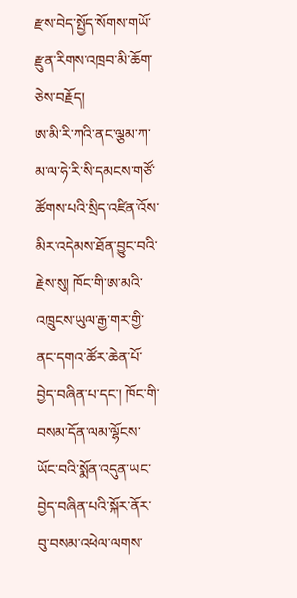རྫས་བེད་སྤྱོད་སོགས་གཡོ་རྫུན་རིགས་འཁྲབ་མི་ཆོག་ཅེས་བརྗོད།
ཨ་མི་རི་ཀའི་ནང་ལྕམ་ཀ་མ་ལ་ཧེ་རི་སི་དམངས་གཙོ་ཚོགས་པའི་སྲིད་འཛིན་འོས་མིར་འདེམས་ཐོན་བྱུང་བའི་རྗེས་སུ། ཁོང་གི་ཨ་མའི་འཁྲུངས་ཡུལ་རྒྱ་གར་གྱི་ནང་དགའ་ཚོར་ཆེན་པོ་བྱེད་བཞིན་པ་དང་། ཁོང་གི་བསམ་དོན་ལམ་ལྷོངས་ཡོང་བའི་སྨོན་འདུན་ཡང་བྱེད་བཞིན་པའི་སྐོར་ནོར་བུ་བསམ་འཕེལ་ལགས་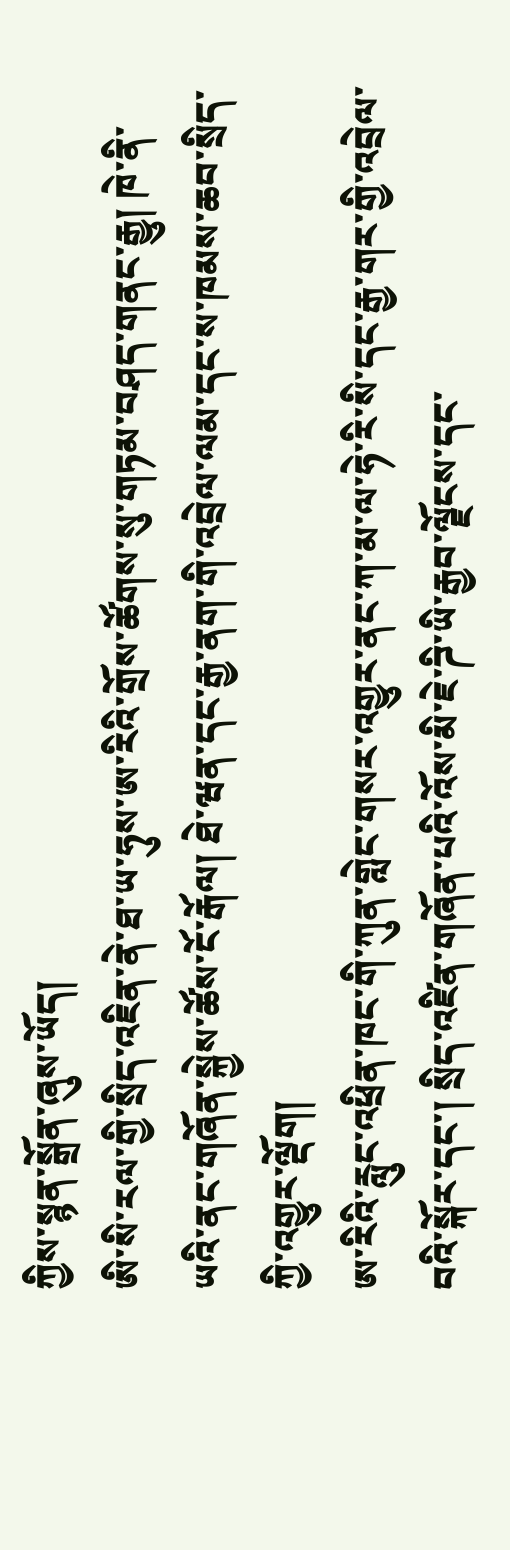ཀྱིས་སྙན་སྒྲོན་ཞུས་ཡོད།
ཨི་སི་རལ་གྱི་སྲིད་འཇིན་ནེ་ཐ་ཡ་ཧུས་ཨ་རིའི་གྲོས་ཚོགས་སུ་གཏམ་བཤད་གནང་རྒྱུ། ཁེ་ནི་ཡའི་ནང་གཞོན་སྐྱེས་ཚོས་ངོ་རྒོལ། ཐེ་ཝན་དང་རྒྱ་ནག་གི་འབྲེལ་ལམ་དང་ས་ཁམས་ཆབ་སྲིད་ཀྱི་འགྱུར་ལྡོག།
ཨ་རིའི་རླུང་འཕྲིན་ཁང་གི་ཀུན་གླེང་གསར་འགྱུར་ནང་ཀ་མ་ལ་ཧེ་རི་སི་དང་རྒྱ་གར་གྱི་འབྲེལ་བའི་སྐོར་དང་། སྲིད་འཛིན་གཞོན་པའི་འོས་མི་ཇེ་ཌི་ཡི་རྒྱབ་ལྗོངས་དང་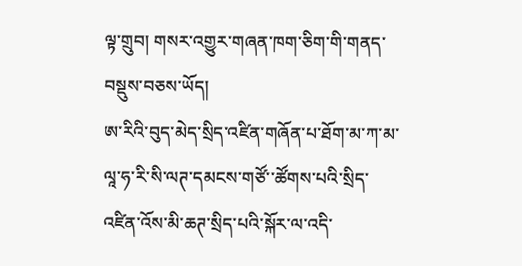ལྟ་གྲུབ། གསར་འགྱུར་གཞན་ཁག་ཅིག་གི་གནད་བསྡུས་བཅས་ཡོད།
ཨ་རིའི་བུད་མེད་སྲིད་འཛིན་གཞོན་པ་ཐོག་མ་ཀ་མ་ལཱ་ཧ་རི་སི་ལཊ་དམངས་གཙོ་་ཚོགས་པའི་སྲིད་འཛིན་འོས་མི་ཆཊ་སྲིད་པའི་སྐོར་ལ་འདི་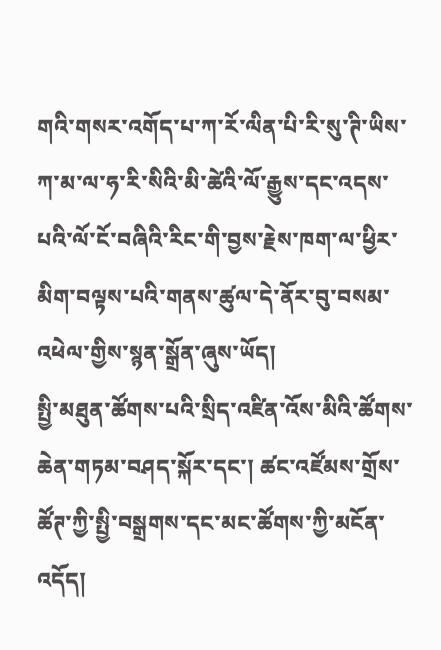གའི་གསར་འགོད་པ་ཀ་རོ་ལིན་པི་རི་སུ་ཊི་ཡིས་ཀ་མ་ལ་ཧ་རི་སིའི་མི་ཚེའི་ལོ་རྒྱུས་དང་འདས་པའི་ལོ་ངོ་བཞིའི་རིང་གི་བྱས་རྗེས་ཁག་ལ་ཕྱིར་མིག་བལྟས་པའི་གནས་ཚུལ་དེ་ནོར་བུ་བསམ་འཕེལ་གྱིས་སྙན་སྒྲོན་ཞུས་ཡོད།
སྤྱི་མཐུན་ཚོགས་པའི་སྲིད་འཛིན་འོས་མིའི་ཚོགས་ཆེན་གཏམ་བཤད་སྐོར་དང་། ཚང་འཛོམས་གྲོས་ཚོཊ་ཀྱི་སྤྱི་བསྒྲགས་དང་མང་ཚོགས་ཀྱི་མངོན་འདོད།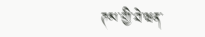ཊམ་གྱི་ཐེ་ཝན་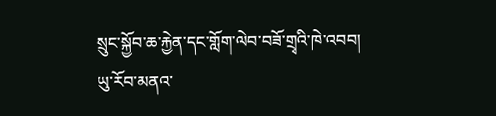སྲུང་སྐྱོབ་ཆ་རྐྱེན་དང་གློག་ལེབ་བཟོ་གྲྭའི་ཁེ་འབབ། ཡུ་རོབ་མནའ་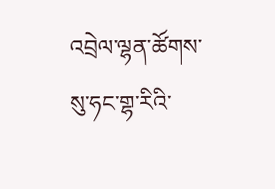འབྲེལ་ལྷན་ཚོགས་སུ་ཧང་གྷ་རིའི་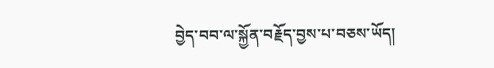བྱེད་བབ་ལ་སྐྱོན་བརྗོད་བྱས་པ་བཅས་ཡོད།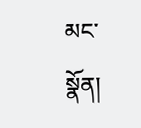མང་སྣོན།